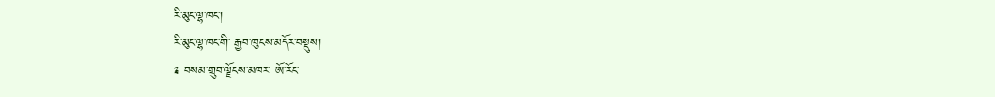རི་མུང་ལྷ་ཁང་།
རི་མུང་ལྷ་ཁང་གི་ རྒྱབ་ཁུངས་མདོར་བསྡུས།
༉ བསམ་གྲུབ་ལྗོངས་མཁར་ ཨོ་རོང་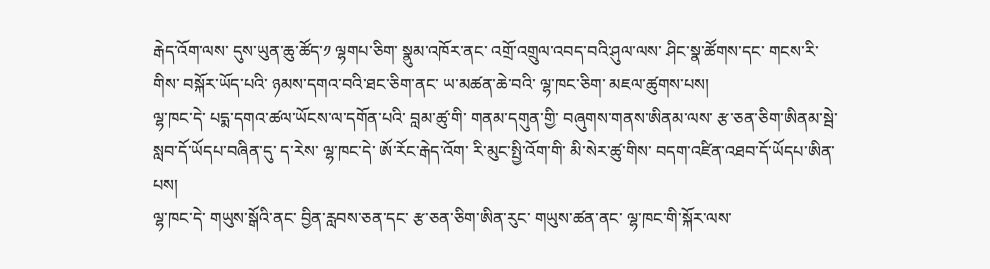རྒེད་འོག་ལས་ དུས་ཡུན་ཆུ་ཚོད་༡ ལྷགཔ་ཅིག་ སྣུམ་འཁོར་ནང་ འགྲོ་འགྲུལ་འབད་བའི་ཤུལ་ལས་ ཤིང་སྣ་ཚོགས་དང་ གངས་རི་གིས་ བསྐོར་ཡོད་པའི་ ཉམས་དགའ་བའི་ཐང་ཅིག་ནང་ ཡ་མཚན་ཆེ་བའི་ ལྷ་ཁང་ཅིག་ མཇལ་ཚུགས་པས།
ལྷ་ཁང་དེ་ པདྨ་དགའ་ཚལ་ཡོངས་ལ་དགོན་པའི་ བླམ་ཚུ་གི་ གནམ་དགུན་གྱི་ བཞུགས་གནས་ཨིནམ་ལས་ རྩ་ཅན་ཅིག་ཨིནམ་སྦེ་ སླབ་དོ་ཡོདཔ་བཞིན་དུ་ ད་རེས་ ལྷ་ཁང་དེ་ ཨོ་རོང་རྒེད་འོག་ རི་མུང་སྤྱི་འོག་གི་ མི་སེར་ཚུ་གིས་ བདག་འཛིན་འཐབ་དོ་ཡོདཔ་ཨིན་པས།
ལྷ་ཁང་དེ་ གཡུས་སྒོའི་ནང་ བྱིན་རླབས་ཅན་དང་ རྩ་ཅན་ཅིག་ཨིན་རུང་ གཡུས་ཚན་ནང་ ལྷ་ཁང་གི་སྐོར་ལས་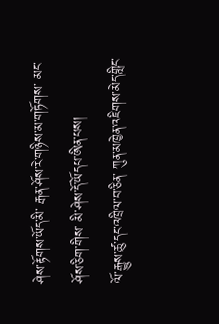ཤེས་རྟོགས་ཡོད་མི་ རྒན་ཤོས་རེ་གཉིས་མ་གཏོགས་ མང་ཤོས་ཅིག་གིས་ མི་ཤེས་དོ་ཡོདཔ་ཨིན་པས།
ལོ་རྒྱུས་ཚུ་དང་འཁྲིལ་བ་ཅིན་ ཀུན་མཁྱེན་འཇིགས་མེད་གླིང་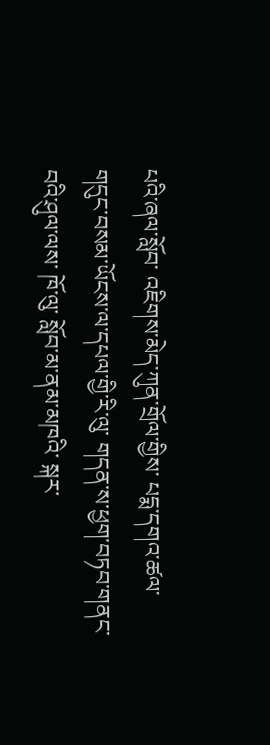པའི་ཞལ་སློབ་ འཇིགས་མེད་ཀུན་གྲོལ་གྱིས་ པདྨ་དགའ་ཚལ་ གདུང་བསམ་ཡོངས་ལ་དཔལ་གྱི་རི་ལུ་ གདན་ས་ཕྱག་བཏབ་གནང་བའི་ཤུལ་ལས་ ཁོ་ལུ་ སློབ་མ་ནམ་མཁའི་ སྐར་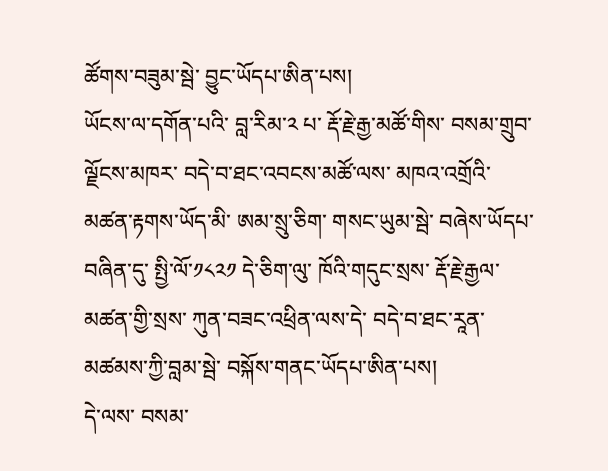ཚོགས་བཟུམ་སྦེ་ བྱུང་ཡོདཔ་ཨིན་པས།
ཡོངས་ལ་དགོན་པའི་ བླ་རིམ་༢ པ་ རྡོ་རྗེ་རྒྱ་མཚོ་གིས་ བསམ་གྲུབ་ལྗོངས་མཁར་ བདེ་བ་ཐང་འབངས་མཚོ་ལས་ མཁའ་འགྲོའི་མཚན་རྟགས་ཡོད་མི་ ཨམ་སྲུ་ཅིག་ གསང་ཡུམ་སྦེ་ བཞེས་ཡོདཔ་བཞིན་དུ་ སྤྱི་ལོ་༡༨༢༡ དེ་ཅིག་ལུ་ ཁོའི་གདུང་སྲས་ རྡོ་རྗེ་རྒྱལ་མཚན་གྱི་སྲས་ ཀུན་བཟང་འཕྲིན་ལས་དེ་ བདེ་བ་ཐང་རཱན་མཚམས་ཀྱི་བླམ་སྦེ་ བསྐོས་གནང་ཡོདཔ་ཨིན་པས།
དེ་ལས་ བསམ་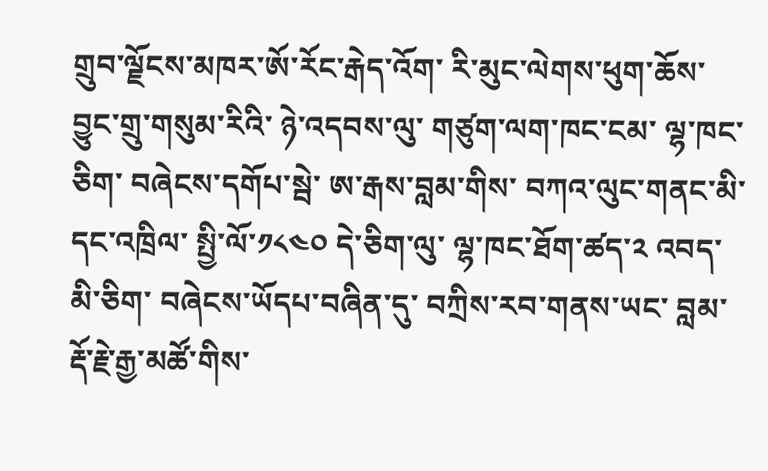གྲུབ་ལྗོངས་མཁར་ཨོ་རོང་རྒེད་འོག་ རི་མུང་ལེགས་ཕུག་ཆོས་བྱུང་གྲུ་གསུམ་རིའི་ ཉེ་འདབས་ལུ་ གཙུག་ལག་ཁང་ངམ་ ལྷ་ཁང་ཅིག་ བཞེངས་དགོཔ་སྦེ་ ཨ་རྒས་བླམ་གིས་ བཀའ་ལུང་གནང་མི་དང་འཁྲིལ་ སྤྱི་ལོ་༡༨༤༠ དེ་ཅིག་ལུ་ ལྷ་ཁང་ཐོག་ཚད་༢ འབད་མི་ཅིག་ བཞེངས་ཡོདཔ་བཞིན་དུ་ བཀྲིས་རབ་གནས་ཡང་ བླམ་རྡོ་རྗེ་རྒྱ་མཚོ་གིས་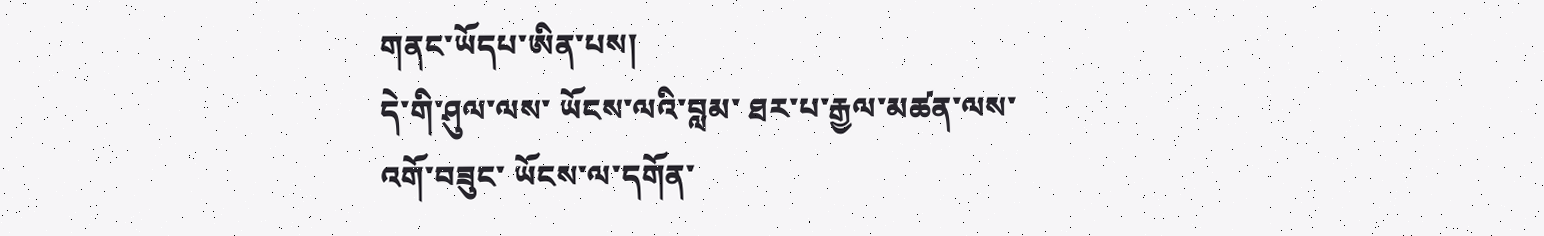གནང་ཡོདཔ་ཨིན་པས།
དེ་གི་ཤུལ་ལས་ ཡོངས་ལའི་བླམ་ ཐར་པ་རྒྱལ་མཚན་ལས་འགོ་བཟུང་ ཡོངས་ལ་དགོན་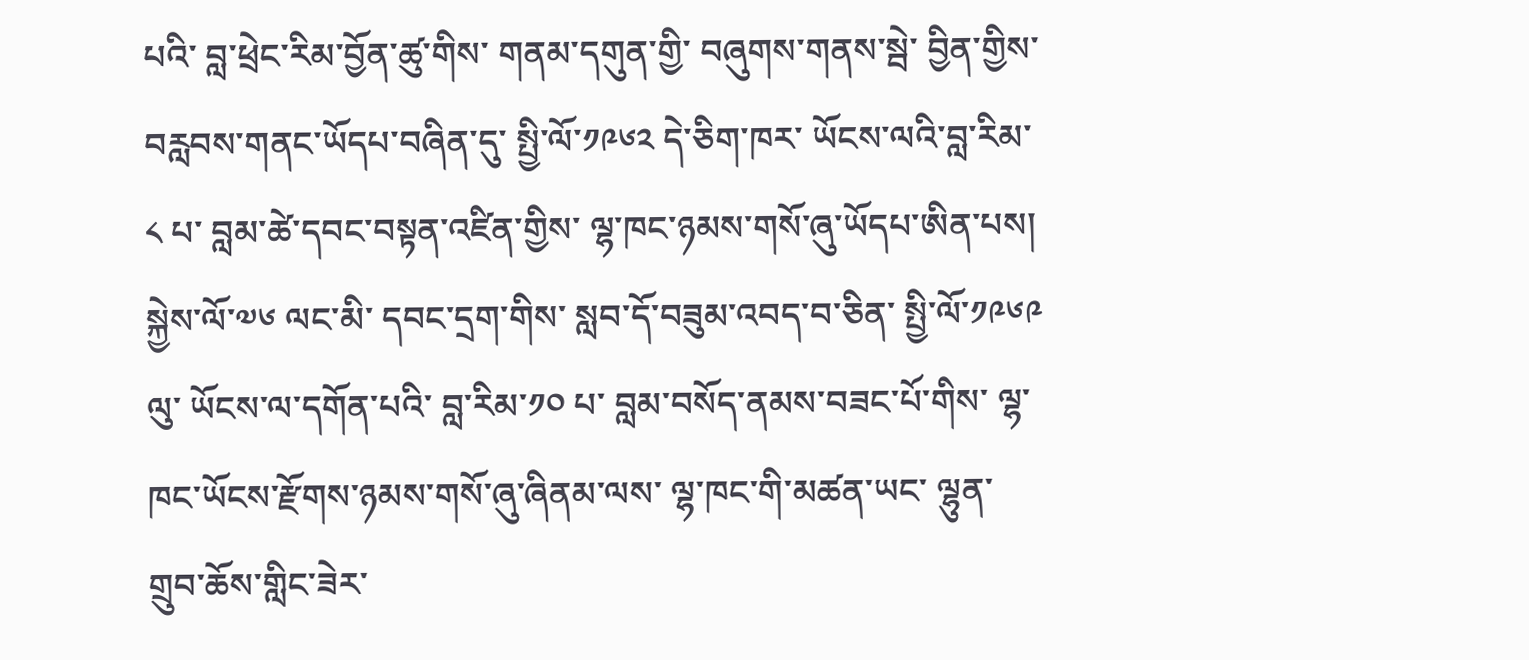པའི་ བླ་ཕྲེང་རིམ་བྱོན་ཚུ་གིས་ གནམ་དགུན་གྱི་ བཞུགས་གནས་སྦེ་ བྱིན་གྱིས་བརླབས་གནང་ཡོདཔ་བཞིན་དུ་ སྤྱི་ལོ་༡༩༦༢ དེ་ཅིག་ཁར་ ཡོངས་ལའི་བླ་རིམ་༨ པ་ བླམ་ཚེ་དབང་བསྟན་འཛིན་གྱིས་ ལྷ་ཁང་ཉམས་གསོ་ཞུ་ཡོདཔ་ཨིན་པས།
སྐྱེས་ལོ་༧༦ ལང་མི་ དབང་དྲག་གིས་ སླབ་དོ་བཟུམ་འབད་བ་ཅིན་ སྤྱི་ལོ་༡༩༦༩ ལུ་ ཡོངས་ལ་དགོན་པའི་ བླ་རིམ་༡༠ པ་ བླམ་བསོད་ནམས་བཟང་པོ་གིས་ ལྷ་ཁང་ཡོངས་རྫོགས་ཉམས་གསོ་ཞུ་ཞིནམ་ལས་ ལྷ་ཁང་གི་མཚན་ཡང་ ལྷུན་གྲུབ་ཆོས་གླིང་ཟེར་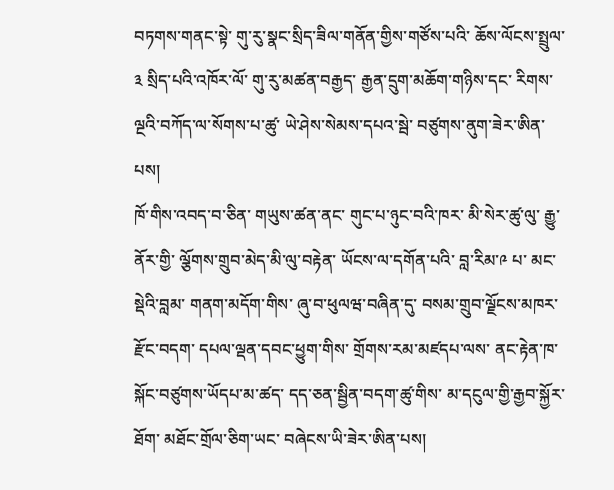བཏགས་གནང་སྟེ་ གུ་རུ་སྣང་སྲིད་ཟིལ་གནོན་གྱིས་གཙོས་པའི་ ཆོས་ལོངས་སྤྲུལ་༣ སྲིད་པའི་འཁོར་ལོ་ གུ་རུ་མཚན་བརྒྱད་ རྒྱན་དྲུག་མཆོག་གཉིས་དང་ རིགས་ལྔའི་བཀོད་ལ་སོགས་པ་ཚུ་ ཡེ་ཤེས་སེམས་དཔའ་སྦེ་ བཙུགས་ནུག་ཟེར་ཨིན་པས།
ཁོ་གིས་འབད་བ་ཅིན་ གཡུས་ཚན་ནང་ གུང་པ་ཉུང་བའི་ཁར་ མི་སེར་ཚུ་ལུ་ རྒྱུ་ནོར་གྱི་ ལྕོགས་གྲུབ་མེད་མི་ལུ་བརྟེན་ ཡོངས་ལ་དགོན་པའི་ བླ་རིམ་༩ པ་ མང་སྡེའི་བླམ་ གནག་མདོག་གིས་ ཞུ་བ་ཕུལཝ་བཞིན་དུ་ བསམ་གྲུབ་ལྗོངས་མཁར་རྫོང་བདག་ དཔལ་ལྡན་དབང་ཕྱུག་གིས་ གྲོགས་རམ་མཛདཔ་ལས་ ནང་རྟེན་ཁ་སྐོང་བཙུགས་ཡོདཔ་མ་ཚད་ དད་ཅན་སྦྱིན་བདག་ཚུ་གིས་ མ་དངུལ་གྱི་རྒྱབ་སྐྱོར་ཐོག་ མཐོང་གྲོལ་ཅིག་ཡང་ བཞེངས་ཡི་ཟེར་ཨིན་པས།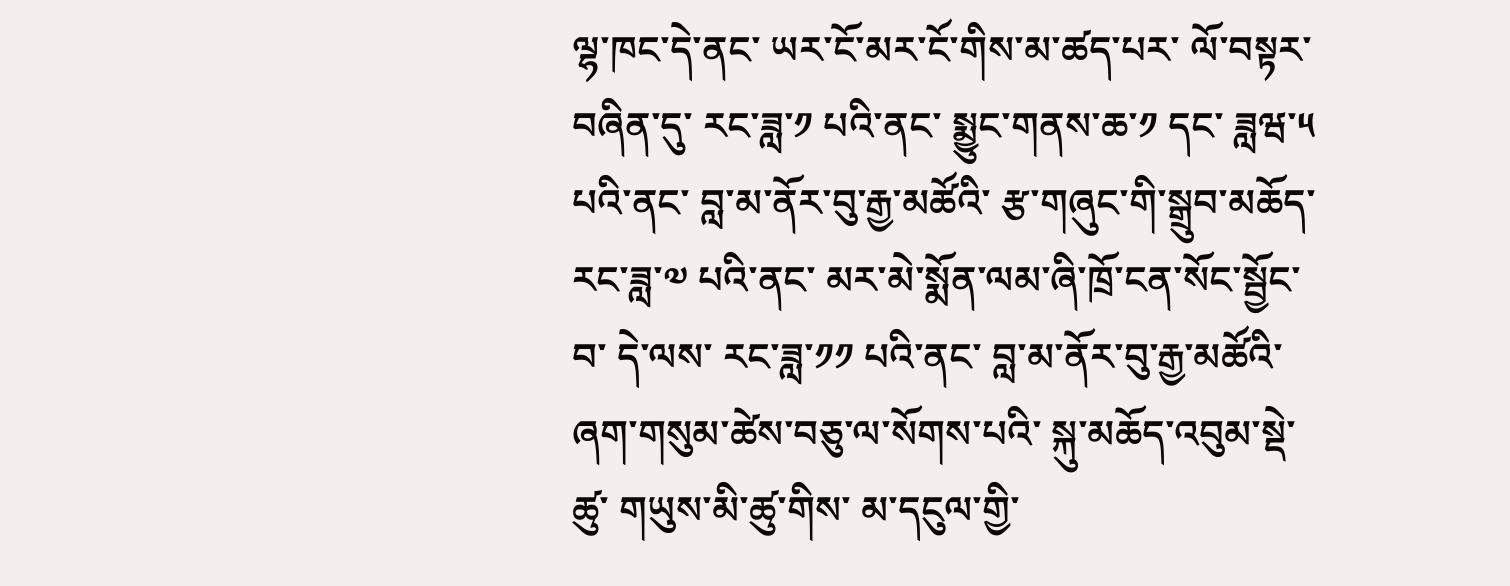ལྷ་ཁང་དེ་ནང་ ཡར་ངོ་མར་ངོ་གིས་མ་ཚད་པར་ ལོ་བསྟར་བཞིན་དུ་ རང་ཟླ་༡ པའི་ནང་ སྨྱུང་གནས་ཆ་༡ དང་ ཟླཝ་༥ པའི་ནང་ བླ་མ་ནོར་བུ་རྒྱ་མཚོའི་ རྩ་གཞུང་གི་སྒྲུབ་མཆོད་ རང་ཟླ་༧ པའི་ནང་ མར་མེ་སྨོན་ལམ་ཞི་ཁྲོ་ངན་སོང་སྦྱོང་བ་ དེ་ལས་ རང་ཟླ་༡༡ པའི་ནང་ བླ་མ་ནོར་བུ་རྒྱ་མཚོའི་ ཞག་གསུམ་ཚེས་བཅུ་ལ་སོགས་པའི་ སྐུ་མཆོད་འབུམ་སྡེ་ཚུ་ གཡུས་མི་ཚུ་གིས་ མ་དངུལ་གྱི་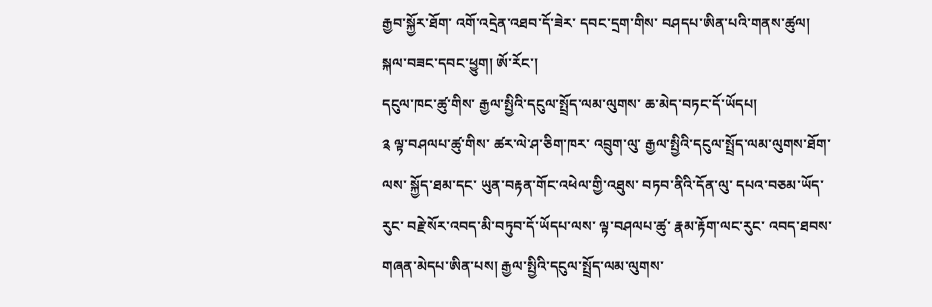རྒྱབ་སྐྱོར་ཐོག་ འགོ་འདྲེན་འཐབ་དོ་ཟེར་ དབང་དྲག་གིས་ བཤདཔ་ཨིན་པའི་གནས་ཚུལ།
སྐལ་བཟང་དབང་ཕྱུག། ཨོ་རོང་།
དངུལ་ཁང་ཚུ་གིས་ རྒྱལ་སྤྱིའི་དངུལ་སྤྲོད་ལམ་ལུགས་ ཆ་མེད་བཏང་དོ་ཡོདཔ།
༉ ལྟ་བཤལཔ་ཚུ་གིས་ ཚར་ལེ་ཤ་ཅིག་ཁར་ འབྲུག་ལུ་ རྒྱལ་སྤྱིའི་དངུལ་སྤྲོད་ལམ་ལུགས་ཐོག་ལས་ སྐྱོད་ཐམ་དང་ ཡུན་བརྟན་གོང་འཕེལ་གྱི་འཐུས་ བཏབ་ནིའི་དོན་ལུ་ དཔའ་བཅམ་ཡོད་རུང་ བརྗེ་སོར་འབད་མི་བཏུབ་དོ་ཡོདཔ་ལས་ ལྟ་བཤལཔ་ཚུ་ རྣམ་རྟོག་ལང་རུང་ འབད་ཐབས་གཞན་མེདཔ་ཨིན་པས། རྒྱལ་སྤྱིའི་དངུལ་སྤྲོད་ལམ་ལུགས་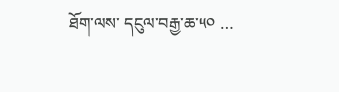ཐོག་ལས་ དངུལ་བརྒྱ་ཆ་༥༠ …